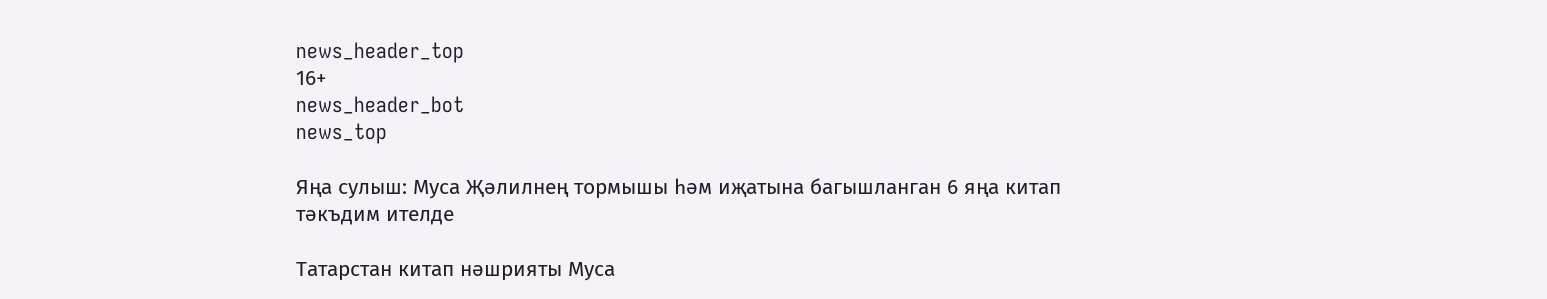news_header_top
16+
news_header_bot
news_top

Яңа сулыш: Муса Җәлилнең тормышы һәм иҗатына багышланган 6 яңа китап тәкъдим ителде

Татарстан китап нәшрияты Муса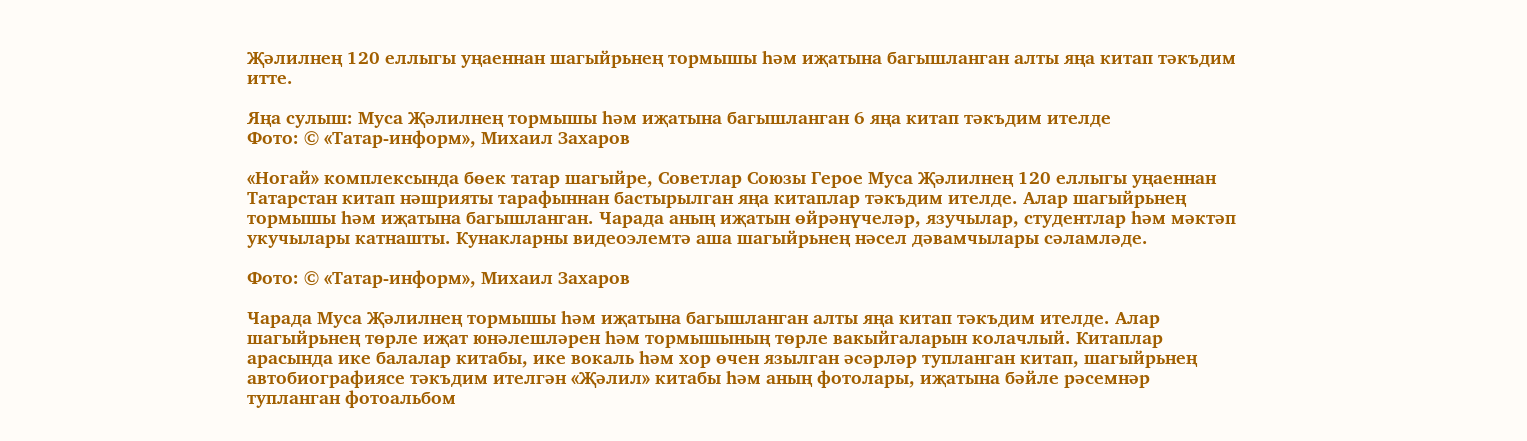Җәлилнең 120 еллыгы уңаеннан шагыйрьнең тормышы һәм иҗатына багышланган алты яңа китап тәкъдим итте.

Яңа сулыш: Муса Җәлилнең тормышы һәм иҗатына багышланган 6 яңа китап тәкъдим ителде
Фото: © «Татар-информ», Михаил Захаров

«Ногай» комплексында бөек татар шагыйре, Советлар Союзы Герое Муса Җәлилнең 120 еллыгы уңаеннан Татарстан китап нәшрияты тарафыннан бастырылган яңа китаплар тәкъдим ителде. Алар шагыйрьнең тормышы һәм иҗатына багышланган. Чарада аның иҗатын өйрәнүчеләр, язучылар, студентлар һәм мәктәп укучылары катнашты. Кунакларны видеоэлемтә аша шагыйрьнең нәсел дәвамчылары сәламләде.

Фото: © «Татар-информ», Михаил Захаров

Чарада Муса Җәлилнең тормышы һәм иҗатына багышланган алты яңа китап тәкъдим ителде. Алар шагыйрьнең төрле иҗат юнәлешләрен һәм тормышының төрле вакыйгаларын колачлый. Китаплар арасында ике балалар китабы, ике вокаль һәм хор өчен язылган әсәрләр тупланган китап, шагыйрьнең автобиографиясе тәкъдим ителгән «Җәлил» китабы һәм аның фотолары, иҗатына бәйле рәсемнәр тупланган фотоальбом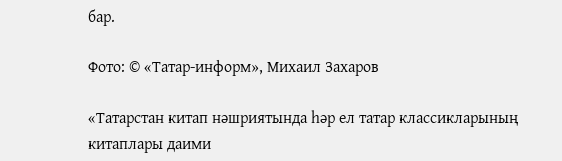бар.

Фото: © «Татар-информ», Михаил Захаров

«Татарстан китап нәшриятында һәр ел татар классикларының китаплары даими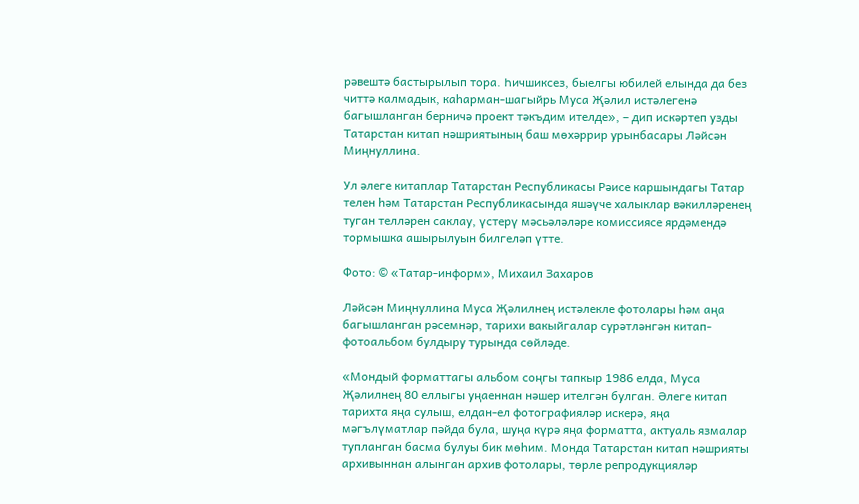рәвештә бастырылып тора. Һичшиксез, быелгы юбилей елында да без читтә калмадык, каһарман-шагыйрь Муса Җәлил истәлегенә багышланган берничә проект тәкъдим ителде», – дип искәртеп узды Татарстан китап нәшриятының баш мөхәррир урынбасары Ләйсән Миңнуллина.

Ул әлеге китаплар Татарстан Республикасы Рәисе каршындагы Татар телен һәм Татарстан Республикасында яшәүче халыклар вәкилләренең туган телләрен саклау, үстерү мәсьәләләре комиссиясе ярдәмендә тормышка ашырылуын билгеләп үтте.

Фото: © «Татар-информ», Михаил Захаров

Ләйсән Миңнуллина Муса Җәлилнең истәлекле фотолары һәм аңа багышланган рәсемнәр, тарихи вакыйгалар сурәтләнгән китап-фотоальбом булдыру турында сөйләде.

«Мондый форматтагы альбом соңгы тапкыр 1986 елда, Муса Җәлилнең 80 еллыгы уңаеннан нәшер ителгән булган. Әлеге китап тарихта яңа сулыш, елдан-ел фотографияләр искерә, яңа мәгълүматлар пәйда була, шуңа күрә яңа форматта, актуаль язмалар тупланган басма булуы бик мөһим. Монда Татарстан китап нәшрияты архивыннан алынган архив фотолары, төрле репродукцияләр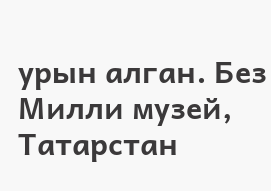урын алган. Без Милли музей, Татарстан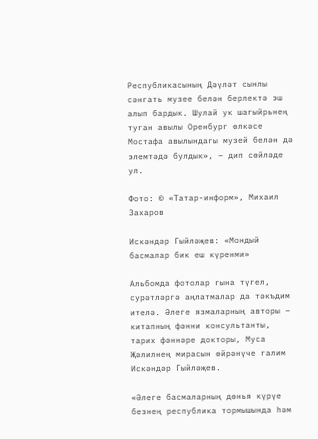Республикасының Дәүләт сынлы сәнгать музее белән берлектә эш алып бардык. Шулай ук шагыйрьнең туган авылы Оренбург өлкәсе Мостафа авылындагы музей белән дә элемтәдә булдык», – дип сөйләде ул.

Фото: © «Татар-информ», Михаил Захаров

Искәндәр Гыйләҗев: «Мондый басмалар бик еш күренми»

Альбомда фотолар гына түгел, сурәтләргә аңлатмалар да тәкъдим ителә. Әлеге язмаларның авторы – китапның фәнни консультанты, тарих фәннәре докторы, Муса Җәлилнең мирасын өйрәнүче галим Искәндәр Гыйләҗев.

«Әлеге басмаларның дөнья күрүе безнең республика тормышында һәм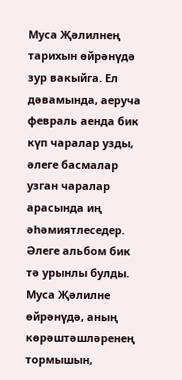Муса Җәлилнең тарихын өйрәнүдә зур вакыйга. Ел дәвамында, аеруча февраль аенда бик күп чаралар узды, әлеге басмалар узган чаралар арасында иң әһәмиятлеседер. Әлеге альбом бик тә урынлы булды. Муса Җәлилне өйрәнүдә, аның көрәштәшләренең тормышын,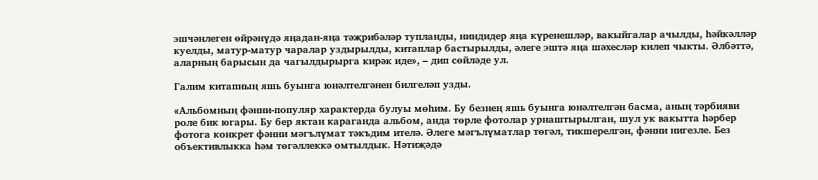эшчәнлеген өйрәнүдә яңадан-яңа тәҗрибәләр тупланды, ниндидер яңа күренешләр, вакыйгалар ачылды, һәйкәлләр куелды, матур-матур чаралар уздырылды, китаплар бастырылды, әлеге эштә яңа шәхесләр килеп чыкты. Әлбәттә, аларның барысын да чагылдырырга кирәк иде», – дип сөйләде ул.

Галим китапның яшь буынга юнәлтелгәнен билгеләп узды.

«Альбомның фәнни-популяр характерда булуы мөһим. Бу безнең яшь буынга юнәлтелгән басма, аның тәрбияви роле бик югары. Бу бер яктан караганда альбом, анда төрле фотолар урнаштырылган, шул ук вакытта һәрбер фотога конкрет фәнни мәгълүмат тәкъдим ителә. Әлеге мәгълүматлар төгәл, тикшерелгән, фәнни нигезле. Без объективлыкка һәм төгәллеккә омтылдык. Нәтиҗәдә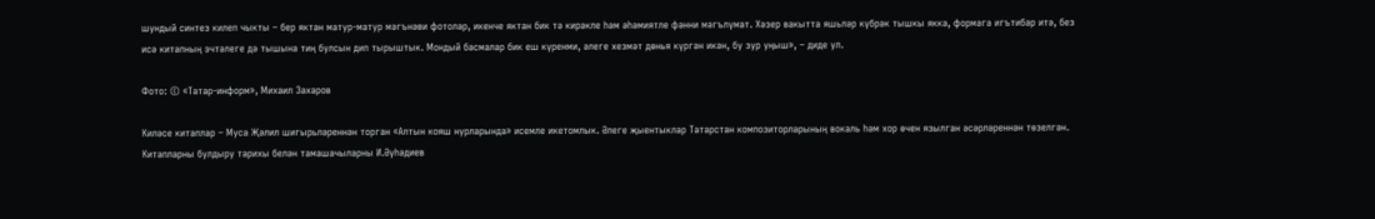шундый синтез килеп чыкты – бер яктан матур-матур мәгънәви фотолар, икенче яктан бик тә кирәкле һәм әһәмиятле фәнни мәгълүмат. Хәзер вакытта яшьләр күбрәк тышкы якка, формага игътибар итә, без исә китапның эчтәлеге дә тышына тиң булсын дип тырыштык. Мондый басмалар бик еш күренми, әлеге хезмәт дөнья күргән икән, бу зур уңыш», – диде ул.

Фото: © «Татар-информ», Михаил Захаров

Киләсе китаплар – Муса Җәлил шигырьләреннән торган «Алтын кояш нурларында» исемле икетомлык. Әлеге җыентыклар Татарстан композиторларының вокаль һәм хор өчен язылган әсәрләреннән төзелгән. Китапларны булдыру тарихы белән тамашачыларны И.Әүһәдиев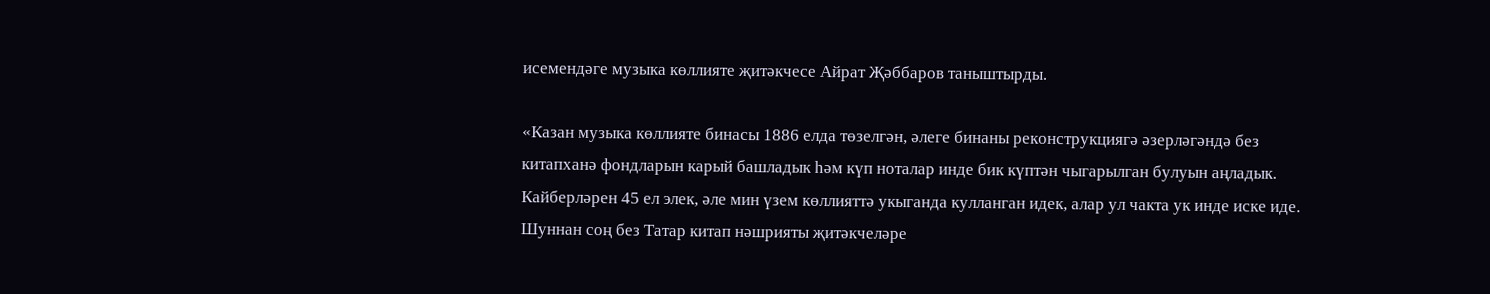исемендәге музыка көллияте җитәкчесе Айрат Җәббаров таныштырды.

«Казан музыка көллияте бинасы 1886 елда төзелгән, әлеге бинаны реконструкциягә әзерләгәндә без китапханә фондларын карый башладык һәм күп ноталар инде бик күптән чыгарылган булуын аңладык. Кайберләрен 45 ел элек, әле мин үзем көллияттә укыганда кулланган идек, алар ул чакта ук инде иске иде. Шуннан соң без Татар китап нәшрияты җитәкчеләре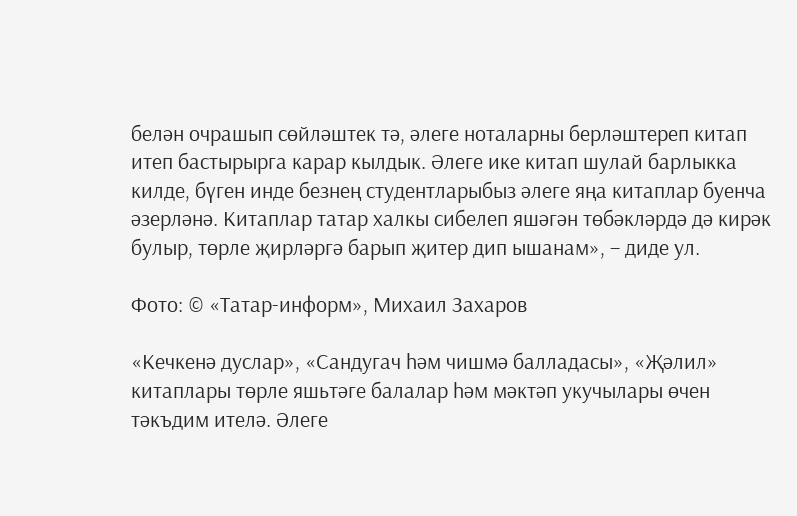белән очрашып сөйләштек тә, әлеге ноталарны берләштереп китап итеп бастырырга карар кылдык. Әлеге ике китап шулай барлыкка килде, бүген инде безнең студентларыбыз әлеге яңа китаплар буенча әзерләнә. Китаплар татар халкы сибелеп яшәгән төбәкләрдә дә кирәк булыр, төрле җирләргә барып җитер дип ышанам», – диде ул.

Фото: © «Татар-информ», Михаил Захаров

«Кечкенә дуслар», «Сандугач һәм чишмә балладасы», «Җәлил» китаплары төрле яшьтәге балалар һәм мәктәп укучылары өчен тәкъдим ителә. Әлеге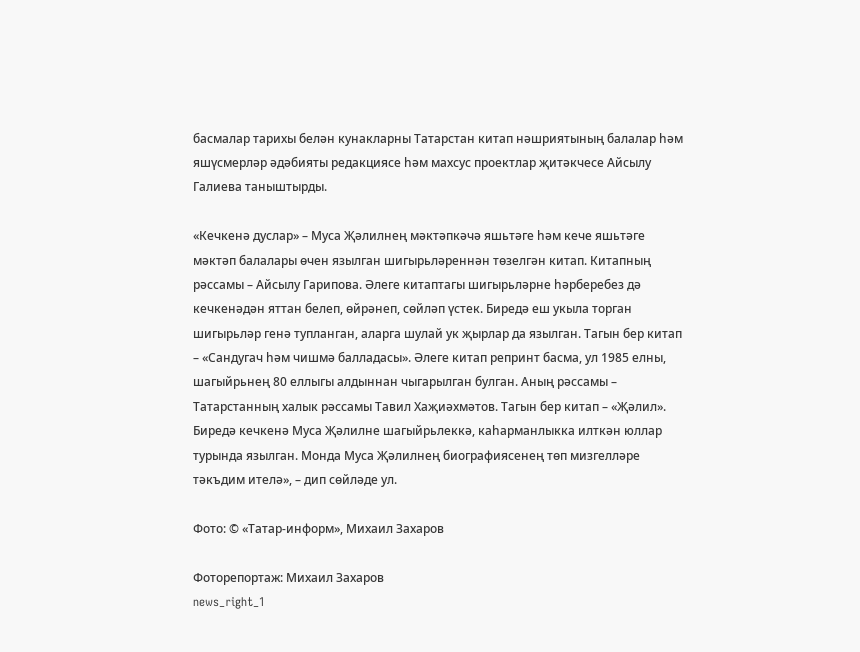басмалар тарихы белән кунакларны Татарстан китап нәшриятының балалар һәм яшүсмерләр әдәбияты редакциясе һәм махсус проектлар җитәкчесе Айсылу Галиева таныштырды.

«Кечкенә дуслар» – Муса Җәлилнең мәктәпкәчә яшьтәге һәм кече яшьтәге мәктәп балалары өчен язылган шигырьләреннән төзелгән китап. Китапның рәссамы – Айсылу Гарипова. Әлеге китаптагы шигырьләрне һәрберебез дә кечкенәдән яттан белеп, өйрәнеп, сөйләп үстек. Биредә еш укыла торган шигырьләр генә тупланган, аларга шулай ук җырлар да язылган. Тагын бер китап – «Сандугач һәм чишмә балладасы». Әлеге китап репринт басма, ул 1985 елны, шагыйрьнең 80 еллыгы алдыннан чыгарылган булган. Аның рәссамы – Татарстанның халык рәссамы Тавил Хаҗиәхмәтов. Тагын бер китап – «Җәлил». Биредә кечкенә Муса Җәлилне шагыйрьлеккә, каһарманлыкка илткән юллар турында язылган. Монда Муса Җәлилнең биографиясенең төп мизгелләре тәкъдим ителә», – дип сөйләде ул.

Фото: © «Татар-информ», Михаил Захаров

Фоторепортаж: Михаил Захаров
news_right_1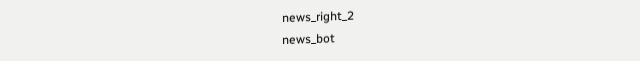news_right_2
news_bot